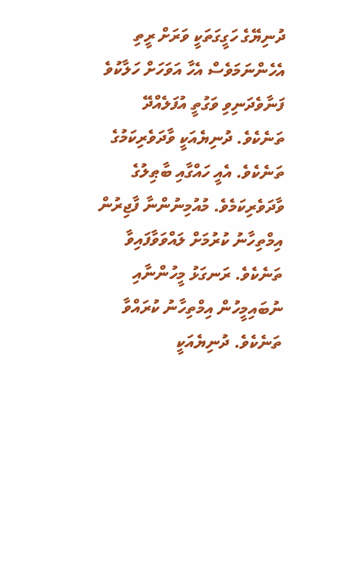ދުނިޔޭގެ ހަގީގަތަކީ ވަރަށް ރީތި އެހެންނަމަވެސް އެހާ އަވަހަށް ހަލާކުވެ ފަނާވެދަނިވި ވަގުތީ އުފަލެއްދޭ ތަނެކެވެ. ދުނިޔެއަކީ ވާދަވެރިކަމުގެ ތަނެކެވެ. އެއީ ހައްގާއި ބާޠިލުގެ ވާދަވެރިކަމެވެ. މުއުމިނުންނާ ފާޖިރުން އިމްތިހާނު ކުރުމަށް ލައްވަވާފައިވާ ތަނެކެވެ. ރަނގަޅު މީހުންނާއި ނުބައިމީހުން އިމްތިހާނު ކުރައްވާ ތަނެކެވެ. ދުނިޔެއަކީ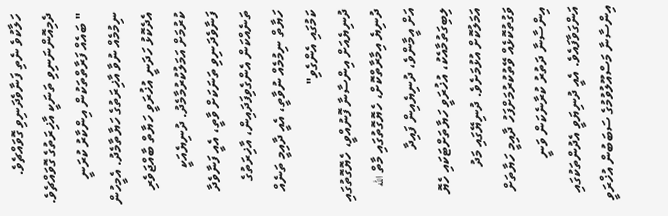ހަލާކުވެ ނެތި ފަނާވެދަނިވި ގޮވައްޗެވެ. ދެމިއޮންނަނިވި ތަނަކީ އާޚިރަތުގެ ގޮވައްޗެވެ.
" ބައެއް ފަރާތްތަކުން އިންކާރު ކުރަނީ ނިމުމެއް ނުވާ އާޚިރަތުގެ ހަޔާތާމެދު. އެމީހުން އެދެކޮޅު ހަދަނީ އުޚުރަވީ ހަޔާތް ބާއްޖަވެރި ކުރުމަށް އަމަލުކުރުމާމެދު. ދުނިޔެއަކީ ފަނާވެދަނިވި ތަނަކަށް ވާތީ، އެއީ ފަނާވެދާ ތަނެއްކަން އެންގެވިފަދައިން، އާޚިރަތުގެ ހަޔާތް ނިމުމެއް ނުވާތީ، އެއީ ދާއިމީ ތަނެއް ކަމުގައި އެންގެވި"
ދުނިޔެއަށް އިންސާނާ ފޮނުއްވީ، ހެޔޮގޮތުގައި ދުނިޔެ އިމާރާތްކޮށް، ހެޔޮގޮތުގައި މާތް الله އަށް އީމާންވެ، ދުނިޔެއިން ފައިދާ ލިބިގަތުމާއެކު، އުޚުރަވީ ހަޔާތަށްޓަކައި ހެޔޮ އަމަލުކޮށް އުޅުމަށެވެ. ދުނިޔޭގައި މަދު ވަގުތުކޮޅެއް ވޭތުކުރުމަށްފަހު ދާއިމީ ހަޔާތަށް އިންސާނާ ދަތުރު ކުރާނެކަން ވަނީ އަންގަވާފައެވެ. އެއީ ދުނިޔަވީ އެދުންތަކުގައި އިންސާނާ މަސްއޫލުވުމުގެ ސަބަބުން އުޚްރަވީ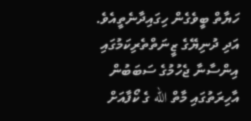ހަޔާތް ބީވެގެން ހިގައިދާނެތީއެވެ. އަދި ދުނިޔޭގެ ޒީނަތްތެރިކަމުގައި އިންސާނާ ޖެހުމުގެ ސަބަބުން އާހިރަތުގައި މާތް الله ގެ ކޯފާއަށް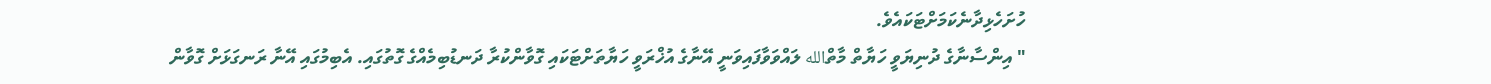ހުށަހެޅިދާނެކަމަށްޓަކައެވެ.
" އިންސާނާގެ ދުނިޔަވީ ހަޔާތް މާތްالله ލައްވަވާފައިވަނީ އޭނާގެ އުޚްރަވީ ހަޔާތަށްޓަކައި ގޮވާންކުރާ ދަނޑުބިމެއްގެ ގޮތުގައި. އެބިމުގައި އޭނާ ރަނގަޅަށް ގޮވާން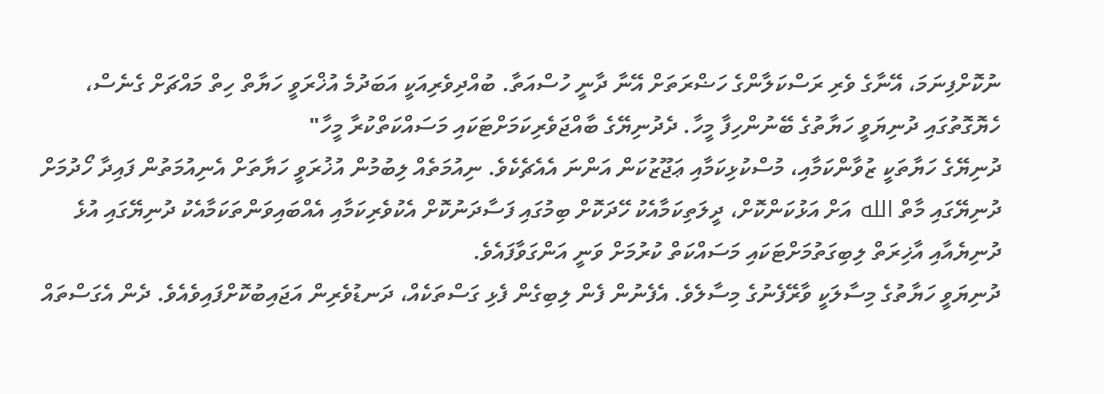ނުކޮށްފިނަމަ، އޭނާގެ ވެރި ރަސްކަލާންގެ ހަޟްރަތަށް އޭނާ ދާނީ ހުސްއަތާ. ބުއްދިވެރިއަކީ އަބަދުމެ އުޚްރަވީ ހަޔާތް ހިތް މައްޗަށް ގެނެސް، ހެޔޮގޮތުގައި ދުނިޔަވީ ހަޔާތުގެ ބޭނުންހިފާ މީހާ. ދެދުނިޔޭގެ ބާއްޖަވެރިކަމަށްޓަކައި މަސައްކަތްކުރާ މީހާ"
ދުނިޔޭގެ ހަޔާތަކީ ޒުވާންކަމާއި، މުސްކުޅިކަމާއި ޢަޖޫޒުކަން އަންނަ އެއެޗެކެވެ. ނިއުމަތެއް ލިބުމުން އުޚުރަވީ ހަޔާތަށް އެނިއުމަތުން ފައިދާ ހޯދުމަށް ދުނިޔޭގައި މާތް الله އަށް އަޅުކަންކޮށް، ދީލަތިކަމާއެކު ހޭދަކޮށް ބިމުގައި ފަސާދަނުކޮށް އެކުވެރިކަމާއި އެއްބައިވަންތަކަމާއެކު ދުނިޔޭގައި އުޅެ ދުނިޔެއާއި އާޚިރަތް ލިބިގަތުމަށްޓަކައި މަސައްކަތް ކުރުމަށް ވަނީ އަންގަވާފައެވެ.
ދުނިޔަވީ ހަޔާތުގެ މިސާލަކީ ވާރޭފެނުގެ މިސާލެވެ. އެފެނުން ފެން ލިބިގެން ފެޅި ގަސްތަކެއް، ދަނޑުވެރިން އަޖައިބުކޮށްފައިވެއެވެ. ދެން އެގަސްތައް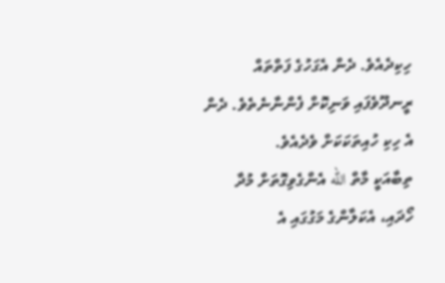ހިކިދެއެވެ. ދެން އެގަހުގެ ފަތްތައް ރީނދޫވެފައި ވަނިކޮށް ފެންނާނެތެވެ. ދެން އެ ހިކި ހުއިތަކަކަށް ވެދެއެވެ.
ތިބާއަކީ މާތް الله އެންގެވިގޮތަށް މުދާ ހޯދައި، އެކަލާންގެ މަގުގައި އެ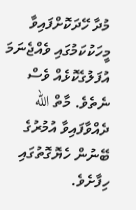މުދާ ހޭދަކޮށްފައިވާ މީހަކުކަމުގައި ވެއްޖެނަމަ އުފަލުގެކޮޅެއް ވެސް ނެތެވެ. މާތް الله ދެއްވާފައިވާ އުމުރުގެ ބޭނުން ހެޔޮގޮތުގައި ހިފާށެވެ.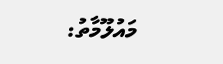މައުލޫމާތު: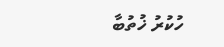ހުކުރު ޚުތުބާ